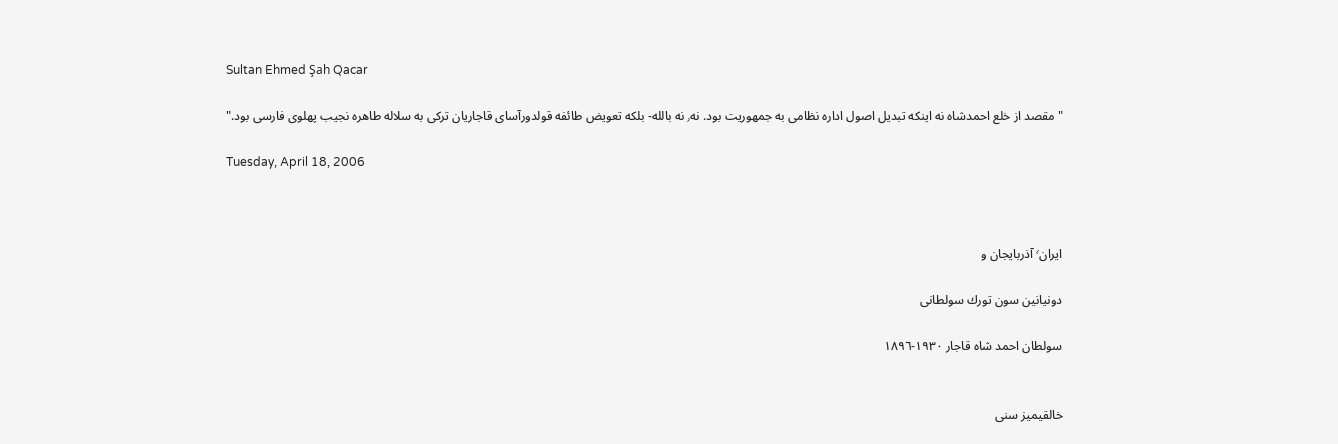Sultan Ehmed Şah Qacar

"مقصد از خلع احمدشاه نه اينكه تبديل اصول اداره نظامى به جمهوريت بود. نه٫ نه بالله- بلكه تعويض طائفه قولدورآساى قاجاريان تركى به سلاله طاهره نجيب پهلوى فارسى بود."

Tuesday, April 18, 2006



ايران٬ آذربايجان و

دونيانين سون تورك سولطانى

سولطان احمد شاه قاجار ١٩٣٠-١٨٩٦


خالقيميز سنى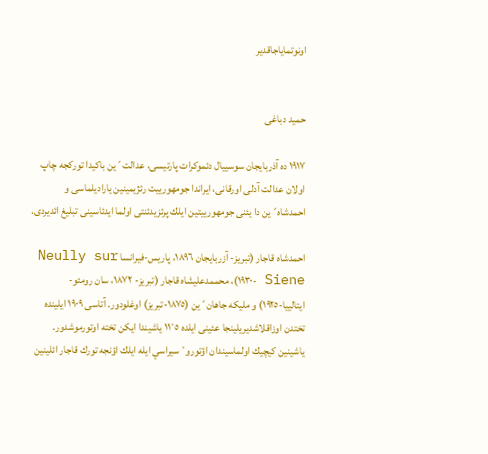اونوتماياجاقدير


حميد دباغى

١٩١٧ ده آذربايجان سوسييال دئموكرات پارتيسى، عدالت´ين باكيدا توركجه چاپ اولان عدالت آدلى اورقانى، ايراندا جومهورييت رئژيمينين ياراديلماسى و احمدشاه´ين دا يئنى جومهورييتين ايلك پرئزيدئنتى اولما ايدئاسينى تبليغ ائديردى.

احمدشاه قاجار (تبريز- آزربايجان ١٨٩٦، پاريس-فيرانسا Neully sur Siene -١٩٣٠)، محممدعليشاه قاجار (تبريز- ١٨٧٢، سان رومئو- ايتالييا-١٩٢٥) و مليكه جاهان´ين (١٨٧٥-تبريز) اوغلودور. آتاسى ١٩٠٩ ايلينده تختدن اوزاقلاشديريلينجا عئينى ايلده ١١٬٥ ياشيندا ايكن تخته اوتورموشدور. ياشينين كيچيك اولماسيندان اؤتورو٬ سيراسي ايله ايلك اؤنجه تورك قاجار ائلينين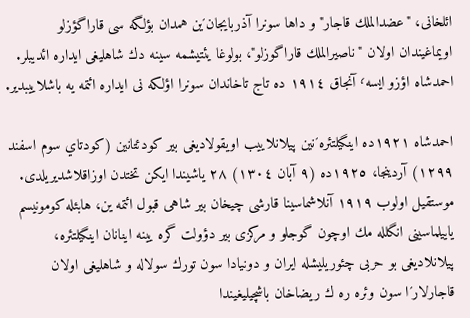ائلخانى، "عضدالملك قاجار" و داها سونرا آذربايجان´ين همدان بؤلگه سى قاراگؤزلو اويماغيندان اولان "ناصيرالملك قاراگوزلو"، بولوغا يئتيشمه سينه دك شاهليغى ايداره ائديبلر. احمدشاه اؤزو ايسه٬ آنجاق ١٩١٤ ده تاج تاخاندان سونرا اؤلكه نى ايداره ائتمه يه باشلاييبدير.

احمدشاه ١٩٢١ده اينگيلتئره´نين پيلانلاييب اويقولاديغى بير كودئتانين (كودتاي سوم اسفند ١٢٩٩) آردينجا، ١٩٢٥ده (٩ آبان ١٣٠٤) ٢٨ ياشيندا ايكن تختدن اوزاقلاشديريلدى. موستقيل اولوب ١٩١٩ آنلاشماسينا قارشى چيخان بير شاهى قبول ائتمه ين، هابئله كومونيسم ياييلماسينى انگلله مك اوچون گوجلو و مركزى بير دؤولت گره يينه اينانان اينگيلتئره، پيلانلاديغى بو حربى چئوريليشله ايران و دونيادا سون تورك سولاله و شاهليغى اولان قاجارلار´ا سون وئره ره ك ريضاخان باشچيليغيندا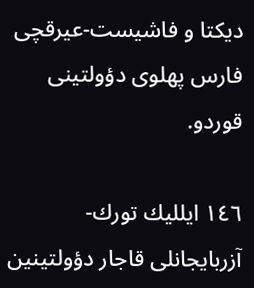ديكتا و فاشيست-عيرقچى فارس پهلوى دؤولتينى قوردو.

١٤٦ ايلليك تورك-آزربايجانلى قاجار دؤولتينين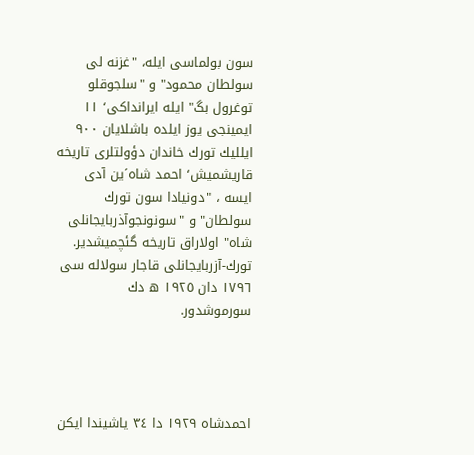سون بولماسى ايله، "غزنه لى سولطان محمود" و "سلجوقلو توغرول بگ" ايله ايرانداكى٬ ١١ ايمينجى يوز ايلده باشلايان ٩٠٠ ايلليك تورك خاندان دؤولتلرى تاريخه قاريشميش٬ احمد شاه´ين آدى ايسه ، "دونيادا سون تورك سولطان" و "سونونجوآذربايجانلى شاه" اولاراق تاريخه گئچميشدير. تورك-آزربايجانلى قاجار سولاله سى ١٧٩٦ دان ١٩٢٥ ه دك سورموشدور.




احمدشاه ١٩٢٩ دا ٣٤ ياشيندا ايكن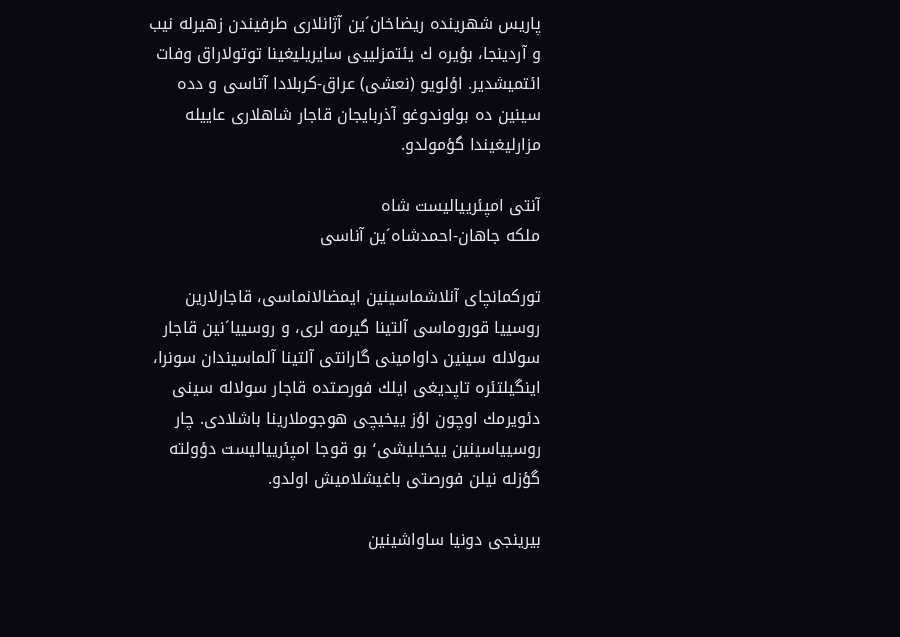پاريس شهرينده ريضاخان´ين آژانلارى طرفيندن زهيرله نيب و آردينجا، بؤيره ك يئتمزلييى سايريليغينا توتولاراق وفات ائتميشدير. اؤلويو (نعشى) عراق-كربلادا آتاسى و دده سينين ده بولوندوغو آذربايجان قاجار شاهلارى عاييله مزارليغيندا گؤمولدو.

آنتى امپئريياليست شاه
ملكه جاهان-احمدشاه´ين آناسى

توركمانچاى آنلاشماسينين ايمضالانماسى، قاجارلارين روسييا قوروماسى آلتينا گيرمه لرى، و روسييا´نين قاجار سولاله سينين داوامينى گارانتى آلتينا آلماسيندان سونرا، اينگيلتئره تاپديغى ايلك فورصتده قاجار سولاله سينى دئويرمك اوچون اؤز ييخيچى هوجوملارينا باشلادى. چار روسيياسينين ييخيليشى٬ بو قوجا امپئريياليست دؤولته گؤزله نيلن فورصتى باغيشلاميش اولدو.

بيرينجى دونيا ساواشينين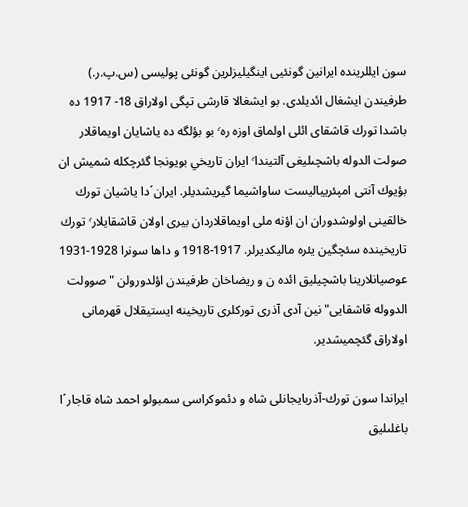سون ايللرينده ايرانين گونئيى اينگيليزلرين گونئى پوليسى (س.پ.ر.) طرفيندن ايشغال ائديلدى. بو ايشغالا قارشى تپگى اولاراق 18- 1917 ده باشدا تورك قاشقاى ائلى اولماق اوزه ره٬ بو بؤلگه ده ياشايان اويماقلار صولت الدوله باشچىليغى آلتيندا٬ ايران تاريخي بويونجا گئرچكله شميش ان بؤيوك آنتى امپئريياليست ساواشيما گيريشديلر. ايران´دا ياشيان تورك خالقينى اولوشدوران ان اؤنه ملى اويماقلاردان بيرى اولان قاشقايلار٬ تورك تاريخينده سئچگين يئره ماليكديرلر. 1917-1918 و داها سونرا 1928-1931 عوصيانلارينا باشچيليق ائده ن و ريضاخان طرفيندن اؤلدورولن "صوولت الدووله قاشقايى"نين آدى آذرى توركلرى تاريخينه ايستيقلال قهرمانى اولاراق گئچميشدير.

ايراندا سون تورك-آذربايجانلى شاه و دئموكراسى سمبولو احمد شاه قاجار´ا باغلىليق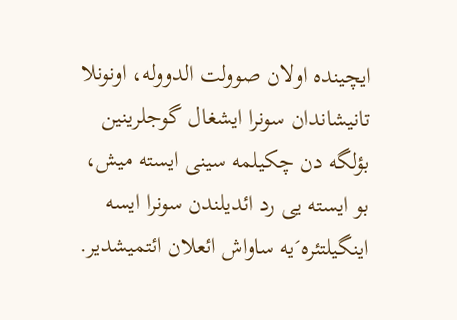ايچينده اولان صوولت الدووله، اونونلا تانيشاندان سونرا ايشغال گوجلرينين بؤلگه دن چكيلمه سينى ايسته ميش، بو ايسته يى رد ائديلندن سونرا ايسه اينگيلتئره´يه ساواش ائعلان ائتميشدير.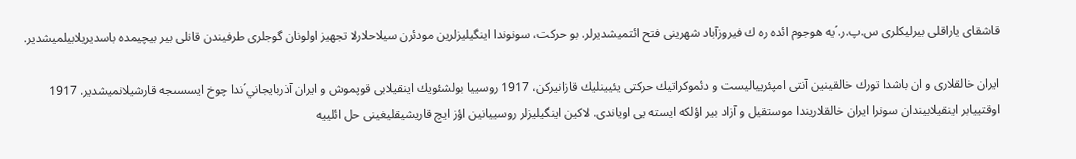قاشقاى ياراقلى بيرليكلرى س.پ.ر.´يه هوجوم ائده ره ك فيروزآباد شهرينى فتح ائتميشديرلر. بو حركت، سونوندا اينگيليزلرين مودئرن سيلاحلارلا تجهيز اولونان گوجلرى طرفيندن قانلى بير بيچيمده باسديريلابيلميشدير.

ايران خالقلارى و ان باشدا تورك خالقينين آنتى امپئريياليست و دئموكراتيك حركتى يئيينليك قازانيركن، 1917 روسييا بولشئويك اينقيلابى قوپموش و ايران آذربايجاني´ندا چوخ ايسسىجه قارشيلانميشدير. 1917 اوقتييابر اينقيلابيندان سونرا ايران خالقلاريندا موستقيل و آزاد بير اؤلكه ايسته يى اوياندى. لاكين اينگيليزلر روسييانين اؤز ايچ قاريشيقليغينى حل ائلييه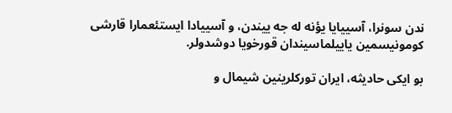ندن سونرا، آسييايا يؤنه له جه ييندن، و آسييادا ايستئعمارا قارشى كومونيسمين ياييلماسيندان قورخويا دوشدولر.

بو ايكى حاديثه، ايران توركلرينين شيمال و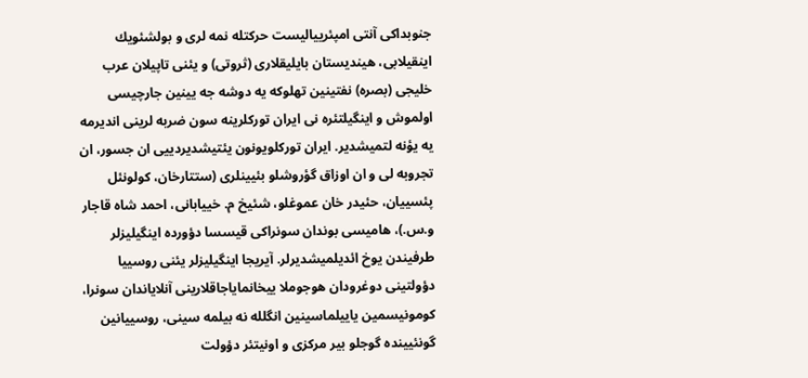جنوبداكى آنتى امپئريياليست حركتله نمه لرى و بولشئويك اينقيلابى، هينديستان بايليقلارى (ثروتى) و يئنى تاپيلان عرب خليجى (بصره) نفتينين تهلوكه يه دوشه جه يينين جارچيسى اولموش و اينگيلتئره نى ايران توركلرينه سون ضربه لرينى انديرمه يه يؤنه لتميشدير. ايران توركلويونون يئتيشديردييى ان جسور، ان تجروبه لى و ان اوزاق گؤروشلو بئيينلرى (ستتارخان، كولونئل پئسييان، حئيدر خان عموغلو، شئيخ م. خييابانى، احمد شاه قاجار و.س.)، هاميسى بوندان سونراكى قيسسا دؤورده اينگيليزلر طرفيندن يوخ ائديلميشديرلر. آيريجا اينگيليزلر يئنى روسييا دؤولتينى دوغرودان هوجوملا ييخانماياجاقلارينى آنلاياندان سونرا، كومونيسمين ياييلماسينين انگلله نه بيلمه سينى، روسييانين گونئيينده گوجلو بير مركزى و اونيتئر دؤولت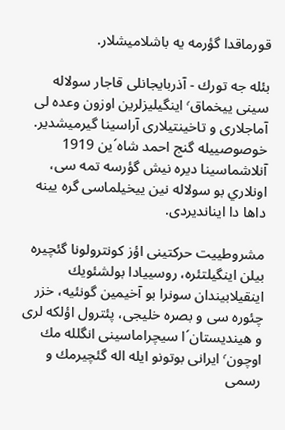قورماقدا گؤرمه يه باشلاميشلار.

بئله جه تورك - آذربايجانلى قاجار سولاله سينى ييخماق٬ اينگيليزلرين اوزون وعده لى آماجلارى و تاخينتيلارى آراسينا گيرميشدير. خوصوصييله گنج احمد شاه´ين 1919 آنلاشماسينا ديره نيش گؤرسه تمه سى، اونلاري بو سولاله نين ييخيلماسى گره يينه داها دا اينانديردى.

مشروطييت حركتينى اؤز كونترولونا گئچيره بيلن اينگيلتئره، روسييادا بولشئويك اينقيلابيندان سونرا بو آخيمين گونئيه، خزر چئوره سى و بصره خليجى، پئترول اؤلكه لرى و هينديستان´ا سيچراماسينى انگلله مك اوچون٬ ايرانى بوتونو ايله اله گئچيرمك و رسمى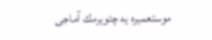موستعميره يه چئويرمك آماجى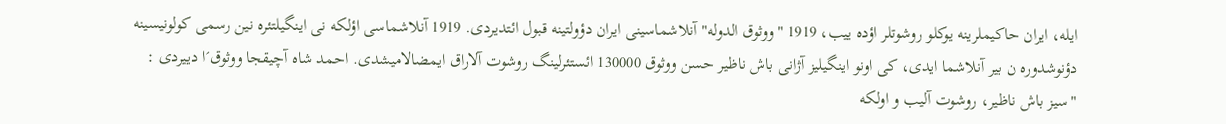ايله، ايران حاكيملرينه يوكلو روشوتلر اؤده ييب، 1919 "ووثوق الدوله" آنلاشماسينى ايران دؤولتينه قبول ائتديردى. 1919 آنلاشماسى اؤلكه نى اينگيلتئره نين رسمى كولونيسينه دؤنوشدوره ن بير آنلاشما ايدى، كى اونو اينگيليز آژانى باش ناظير حسن ووثوق 130000 ائستئرلينگ روشوت آلاراق ايمضالاميشدى. احمد شاه آچيقجا ووثوق´ا دييردى : "سيز باش ناظير، روشوت آليب و اولكه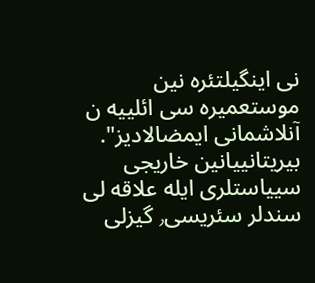نى اينگيلتئره نين موستعميره سى ائلييه ن آنلاشمانى ايمضالاديز". بيريتانييانين خاريجى سيياستلرى ايله علاقه لى سندلر سئريسى٫ گيزلى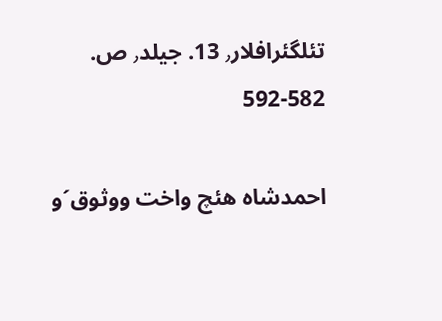تئلگئرافلار٫ 13. جيلد٫ ص. 582-592

احمدشاه هئچ واخت ووثوق´و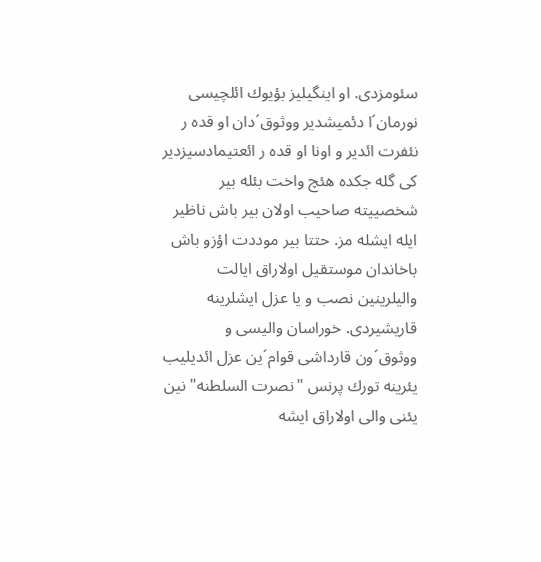سئومزدى. او اينگيليز بؤيوك ائلچيسى نورمان´ا دئميشدير ووثوق´دان او قده ر نئفرت ائدير و اونا او قده ر ائعتيمادسيزدير كى گله جكده هئچ واخت بئله بير شخصييته صاحيب اولان بير باش ناظير ايله ايشله مز. حتتا بير موددت اؤزو باش باخاندان موستقيل اولاراق ايالت واليلرينين نصب و يا عزل ايشلرينه قاريشيردى. خوراسان واليسى و ووثوق´ون قارداشى قوام´ين عزل ائديليب يئرينه تورك پرنس "نصرت السلطنه" نين يئنى والى اولاراق ايشه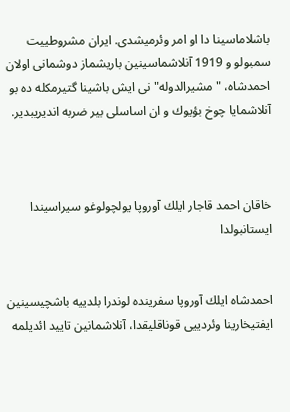باشلاماسينا دا او امر وئرميشدى. ايران مشروطييت سمبولو و 1919 آنلاشماسينين باريشماز دوشمانى اولان احمدشاه، "مشيرالدوله" نى ايش باشينا گتيرمكله ده بو آنلاشمايا چوخ بؤيوك و ان اساسلى بير ضربه انديريبدير.



خاقان احمد قاجار ايلك آوروپا يولچولوغو سيراسيندا ايستانبولدا


احمدشاه ايلك آوروپا سفرينده لوندرا بلدييه باشچيسينين ايفتيخارينا وئردييى قوناقليقدا، آنلاشمانين تاييد ائديلمه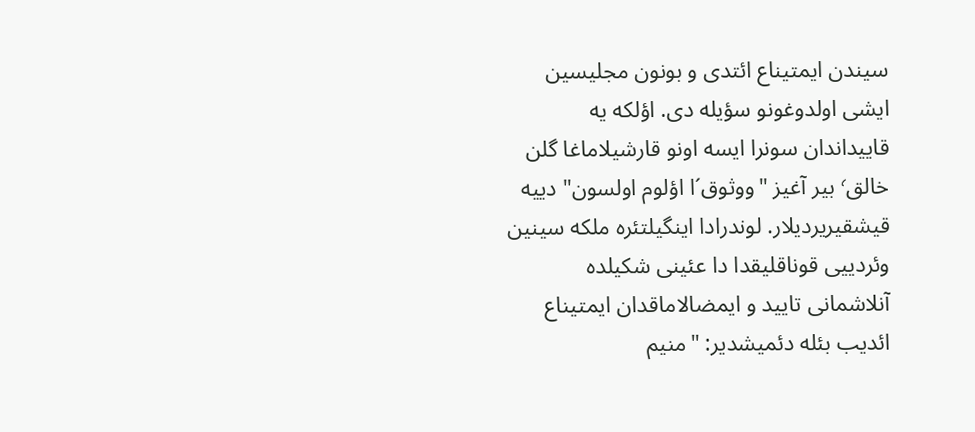سيندن ايمتيناع ائتدى و بونون مجليسين ايشى اولدوغونو سؤيله دى. اؤلكه يه قاييداندان سونرا ايسه اونو قارشيلاماغا گلن خالق٬ بير آغيز "ووثوق´ا اؤلوم اولسون" دييه قيشقيريرديلار. لوندرادا اينگيلتئره ملكه سينين وئردييى قوناقليقدا دا عئينى شكيلده آنلاشمانى تاييد و ايمضالاماقدان ايمتيناع ائديب بئله دئميشدير: "منيم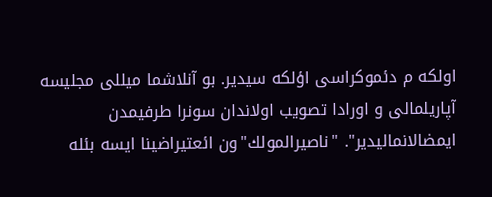اولكه م دئموكراسى اؤلكه سيدير. بو آنلاشما ميللى مجليسه آپاريلمالى و اورادا تصويب اولاندان سونرا طرفيمدن ايمضالانماليدير". "ناصيرالمولك"ون ائعتيراضينا ايسه بئله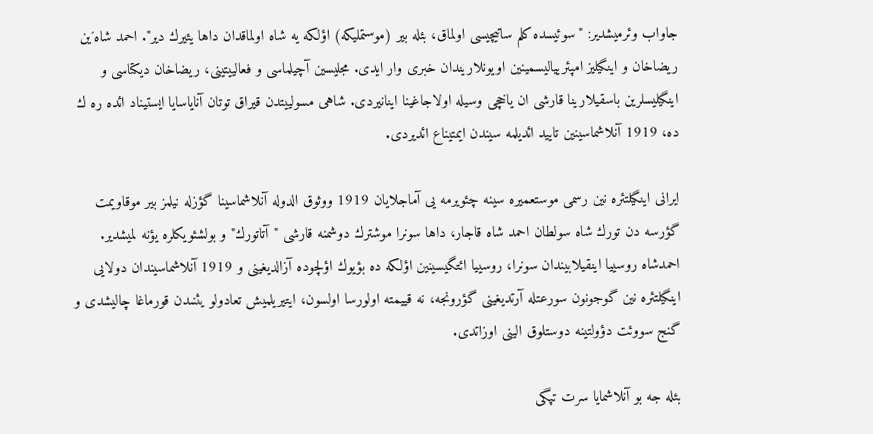جاواب وئرميشدير: "سوئيسده كلم ساتيچيسى اولماق، بئله بير (موستمليكه) اؤلكه يه شاه اولماقدان داها يئيرك دير". احمد شاه´ين ريضاخان و اينگيليز امپئريياليسمينين اويونلاريندان خبرى وار ايدى. مجليسين آچيلماسى و فعالييتينى، ريضاخان ديكتاسى و اينگيليسلرين باسقيلارينا قارشى ان ياخچى وسيله اولاجاغينا اينانيردى. شاهى مسولييتدن قيراق توتان آناياسايا ايستيناد ائده ره ك ده، 1919 آنلاشماسينين تاييد ائديلمه سيندن ايمتيناع ائديردى.

ايرانى اينگيلتئره نين رسمى موستعميره سينه چئويرمه يى آماجلايان 1919 ووثوق الدوله آنلاشماسينا گؤزله نيلمز بير موقاويمت گؤرسه دن تورك شاه سولطان احمد شاه قاجار، داها سونرا موشترك دوشمنه قارشى "آتاتورك" و بولشئويكلره يؤنه لميشدير. احمدشاه روسييا اينقيلابيندان سونرا، روسييا ائتگيسينين اؤلكه ده بؤيوك اؤلچوده آزالديغينى و 1919 آنلاشماسيندان دولايى اينگيلتئره نين گوجونون سورعتله آرتديغينى گؤرونجه، نه قييمته اولورسا اولسون، ايتيريلميش تعادولو يئنىدن قورماغا چاليشدى و گنج سووئت دؤولتينه دوستلوق الينى اوزاتدى.

بئله جه بو آنلاشمايا سرت تپگى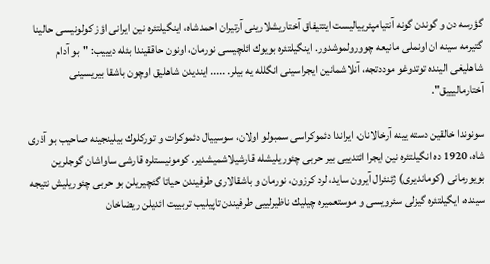گؤرسه دن و گوندن گونه آنتيامپئريياليست ايتتيفاق آختاريشلارينى آرتيران احمدشاه، اينگيلتئره نين ايرانى اؤز كولونيسى حالينا گتيرمه سينه ان اونملى مانيعه چوورولموشدور. اينگيلتئره بويوك ائلچيسى نورمان، اونون حاققيندا بئله ديييب: "بو آدام شاهليغى الينده توتدوغو موددتجه، آنلاشمانين ايجراسينى انگلله يه بيلر. ..... اينديدن شاهليق اوچون باشقا بيريسينى آختارماليييق".

سونوندا خالقين دسته يينه آرخالانان، ايراندا دئموكراسى سمبولو اولان، سوسييال دئموكرات و توركلوك بيلينجينه صاحيب بو آذرى شاه، 1920 ده انگيلتئره نين ايجرا ائتدييى بير حربى چئوريليشله قارشيلاشميشدير. كومونيستلره قارشى ساواشان گوجلرين بويورمانى (كومانديرى) ژئنئرال آيرون سايد، لرد كرزون، نورمان و باشقالارى طرفيندن حياتا گئچيريلن بو حربى چئوريليش نتيجه سينده، ايگيلتئره گيزلى سئرويسى و موستعميره چيليك ناظيرلييى طرفيندن تاپيليب تربييت ائديلن ريضاخان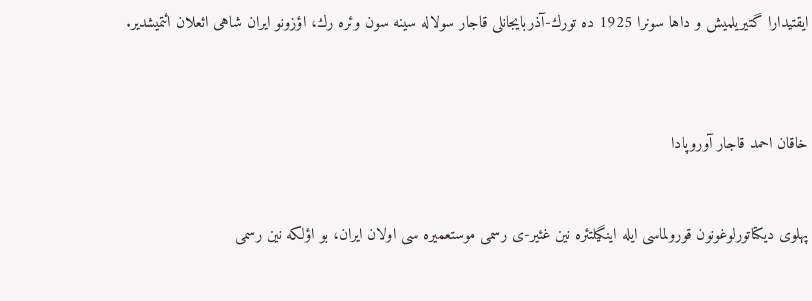ايقتيدارا گتيريلميش و داها سونرا 1925 ده تورك-آذربايجانلى قاجار سولاله سينه سون وئره رك، اؤزونو ايران شاهى ائعلان ائتميشدير.



خاقان احمد قاجار آوروپادا


پهلوى ديكتاتورلوغونون قورولماسى ايله اينگيلتئره نين غئير-ى رسمى موستعميره سى اولان ايران، بو اؤلكه نين رسمى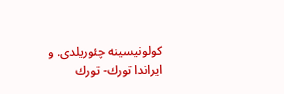كولونيسينه چئوريلدى. و ايراندا تورك- تورك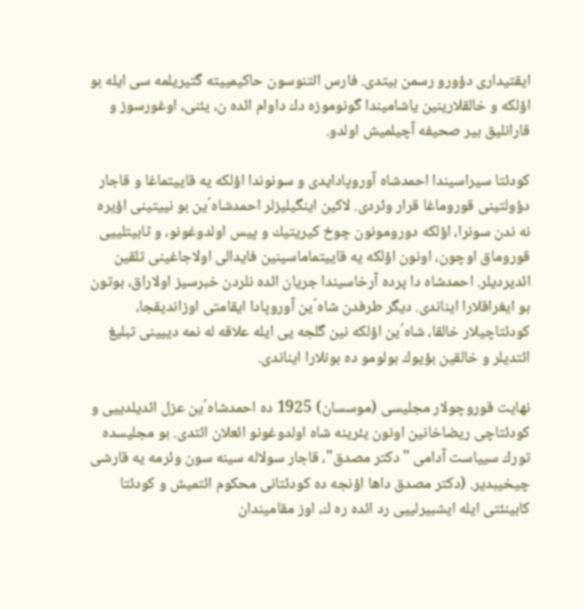ايقتيدارى دؤورو رسمن بيتدى. فارس ائتنوسون حاكيمييته گتيريلمه سى ايله بو اؤلكه و خالقلارينين ياشاميندا گونوموزه دك داوام ائده ن، يئنى، اوغورسوز و قارانليق بير صحيفه آچيلميش اولدو.

كودئتا سيراسيندا احمدشاه آوروپادايدى و سونوندا اؤلكه يه قاييتماغا و قاجار دؤولتينى قوروماغا قرار وئردى. لاكين اينگيليزلر احمدشاه´ين بو نييتينى اؤيره نه ندن سونرا، اؤلكه دورومونون چوخ كيريتيك و پيس اولدوغونو، و ثابيتلييى قوروماق اوچون، اونون اؤلكه يه قاييتماماسينين فايدالى اولاجاغينى تلقين ائديرديلر. احمدشاه دا پرده آرخاسيندا جريان ائده نلردن خبرسيز اولاراق، بوتون بو ايغراقلارا ايناندى. ديگر طرفدن شاه´ين آوروپادا ايقامتى اوزانديقجا، كودئتاچيلار خالقا، شاه´ين اؤلكه نين گلجه يى ايله علاقه له نمه دييينى تبليغ ائتديلر و خالقين بؤيوك بولومو ده بونلارا ايناندى.

نهايت قوروچولار مجليسى (موسسان) 1925 ده احمدشاه´ين عزل ائديلدييى و كودئتاچى ريضاخانين اونون يئرينه شاه اولدوغونو ائعلان ائتدى. بو مجليسده تورك سيياست آدامى "دكتر مصدق"، قاجار سولاله سينه سون وئرمه يه قارشى چيخيبدير. (دكتر مصدق داها اؤنجه ده كودئتانى محكوم ائتميش و كودئتا كابينئتى ايله ايشبيرلييى رد ائده ره ك، اوز مقاميندان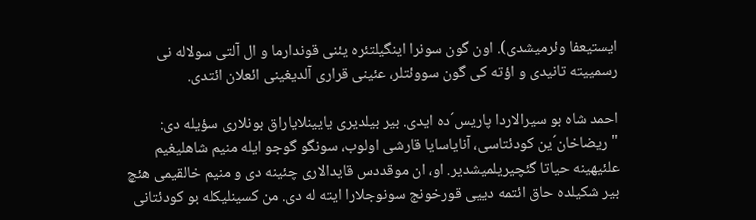ايستيعفا وئرميشدى). اون گون سونرا اينگيلتئره يئنى قوندارما و ال آلتى سولاله نى رسمييته تانيدى و اؤته كى گون سووئتلر، عئينى قرارى آلديغينى ائعلان ائتدى.

احمد شاه بو سيرالاردا پاريس´ده ايدى. بير بيلديرى يايينلاياراق بونلارى سؤيله دى: "ريضاخان´ين كودئتاسى، آناياسايا قارشى اولوب، سونگو گوجو ايله منيم شاهليغيم علئيهينه حياتا گئچيريلميشدير. او، ان موقددس قايدالارى چئينه دى و منيم خالقيمى هئچ بير شكيلده حاق ائتمه دييى قورخونج سونوجلارا ايته له دى. من كسينليكله بو كودئتانى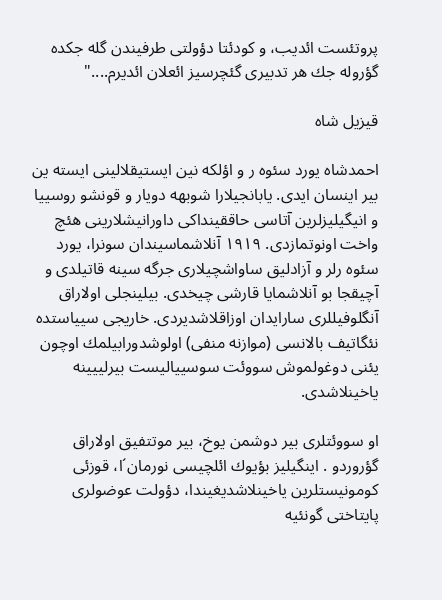پروتئست ائديب، و كودئتا دؤولتى طرفيندن گله جكده گؤروله جك هر تدبيرى گئچرسيز ائعلان ائديرم...."

قيزيل شاه

احمدشاه يورد سئوه ر و اؤلكه نين ايستيقلالينى ايسته ين بير اينسان ايدى. يابانجيلارا شوبهه دويار و قونشو روسييا و انيگيليزلرين آتاسى حاققينداكى داورانيشلارينى هئچ واخت اونوتمازدى. ١٩١٩ آنلاشماسيندان سونرا، يورد سئوه رلر و آزادليق ساواشچيلارى جرگه سينه قاتيلدى و آچيقجا بو آنلاشمايا قارشى چيخدى. بيلينجلى اولاراق آنگلوفيللرى سارايدان اوزاقلاشديردى. خاريجى سيياستده نئگاتيف بالانسى (موازنه منفى) اولوشدورابيلمك اوچون يئنى دوغولموش سووئت سوسيياليست بيرلييينه ياخينلاشدى.

او سووئتلرى بير دوشمن يوخ، بير موتتفيق اولاراق گؤروردو . اينگيليز بؤيوك ائلچيسى نورمان´ا، قوزئى كومونيستلرين ياخينلاشديغيندا، دؤولت عوضولرى پايتاختى گونئيه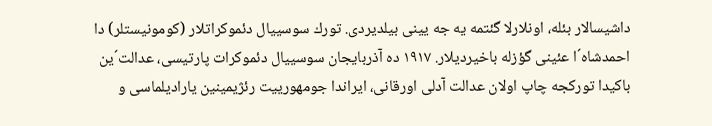داشيسالار بئله، اونلارلا گئتمه يه جه يينى بيلديردى. تورك سوسييال دئموكراتلار (كومونيستلر) دا احمدشاه´ا عئينى گؤزله باخيرديلار. ١٩١٧ ده آذربايجان سوسييال دئموكرات پارتيسى، عدالت´ين باكيدا توركجه چاپ اولان عدالت آدلى اورقانى، ايراندا جومهورييت رئژيمينين ياراديلماسى و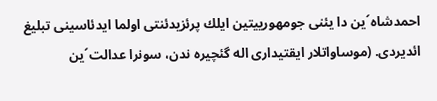احمدشاه´ين دا يئنى جومهورييتين ايلك پرئزيدئنتى اولما ايدئاسينى تبليغ ائديردى. (موساواتلار ايقتيدارى اله گئچيره ندن، سونرا عدالت´ين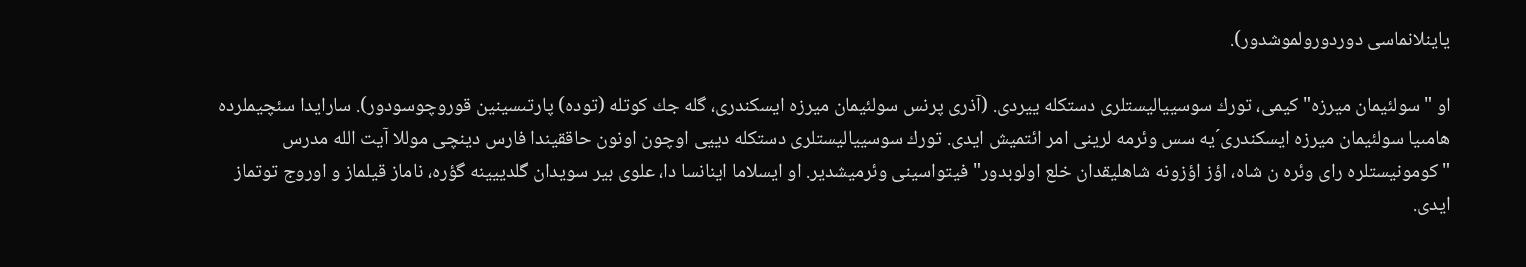ياينلانماسى دوردورولموشدور).

او "سولئيمان ميرزه" كيمى، تورك سوسيياليستلرى دستكله ييردى. (آذرى پرنس سولئيمان ميرزه ايسكندرى، گله جك كوتله (توده) پارتىسينين قوروچوسودور). سارايدا سئچيملرده هامىيا سولئيمان ميرزه ايسكندرى´يه سس وئرمه لرينى امر ائتميش ايدى. تورك سوسيياليستلرى دستكله دييى اوچون اونون حاققيندا فارس دينچى موللا آيت الله مدرس "كومونيستلره راى وئره ن شاه، اؤز اؤزونه شاهليقدان خلع اولوبدور" فيتواسينى وئرميشدير. او ايسلاما اينانسا دا، علوى بير سويدان گلدييينه گؤره، ناماز قيلماز و اوروج توتماز ايدى.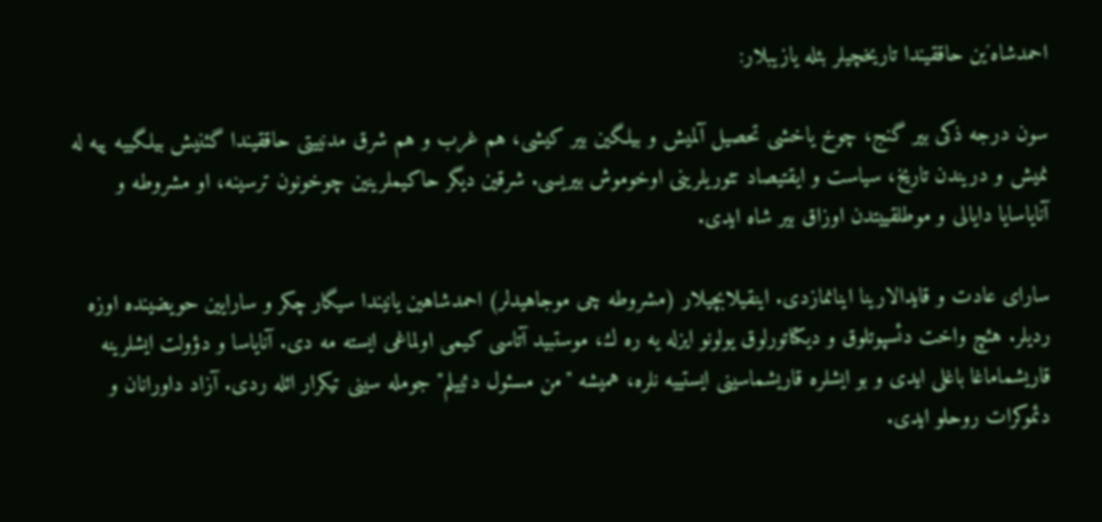احمدشاه´ين حاققيندا تاريخچيلر بئله يازيبلار:

سون درجه ذكى بير گنج، چوخ ياخشى تحصيل آلميش و بيلگين بير كيشى، هم غرب و هم شرق مدنييتى حاققيندا گئنيش بيلگييه ييه له نميش و دريندن تاريخ، سياست و ايقتيصاد تئوريلرينى اوخوموش بيريسى. شرقين ديگر حاكيملرينين چوخونون ترسينه، او مشروطه و آناياسايا دايالى و موطلقييتدن اوزاق بير شاه ايدى.

ساراى عادت و قايدالارينا اينانمازدى. اينقيلابچيلار (مشروطه چى موجاهيدلر) احمدشاهين يانيندا سيگار چكر و سارايين حويضينده اوزه رديلر. هئچ واخت دئسپوتلوق و ديكتاتورلوق يولونو ايزله يه ره ك، موستبيد آتاسى كيمى اولماغى ايسته مه دى. آناياسا و دؤولت ايشلرينه قاريشماماغا باغلى ايدى و بو ايشلره قاريشماسينى ايستييه نلره، هميشه "من مسئول دئييلم" جومله سينى تيكرار ائله ردى. آزاد داورانان و دئموكرات روحلو ايدى.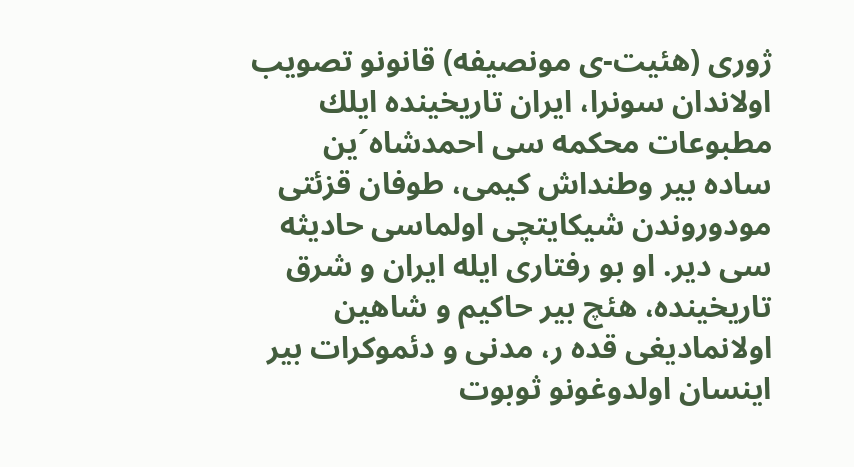ژورى (هئيت-ى مونصيفه) قانونو تصويب اولاندان سونرا، ايران تاريخينده ايلك مطبوعات محكمه سى احمدشاه´ين ساده بير وطنداش كيمى، طوفان قزئتى مودوروندن شيكايتچى اولماسى حاديثه سى دير. او بو رفتارى ايله ايران و شرق تاريخينده، هئچ بير حاكيم و شاهين اولانماديغى قده ر، مدنى و دئموكرات بير اينسان اولدوغونو ثوبوت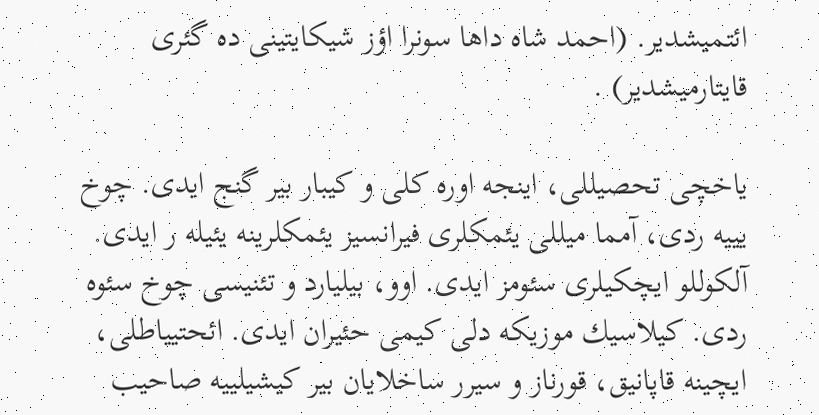ائتميشدير. (احمد شاه داها سونرا اؤز شيكايتينى ده گئرى قايتارميشدير) .

ياخچى تحصيللى، اينجه اوره كلى و كيبار بير گنج ايدى. چوخ يييه ردى، آمما ميللى يئمكلرى فيرانسيز يئمكلرينه يئيله ر ايدى. آلكوللو ايچكيلرى سئومز ايدى. اوو، بيليارد و تئنيسى چوخ سئوه ردى. كيلاسيك موزيكه دلى كيمى حئيران ايدى. ائحتيياطلى، ايچينه قاپانيق، قورناز و سيرر ساخلايان بير كيشيلييه صاحيب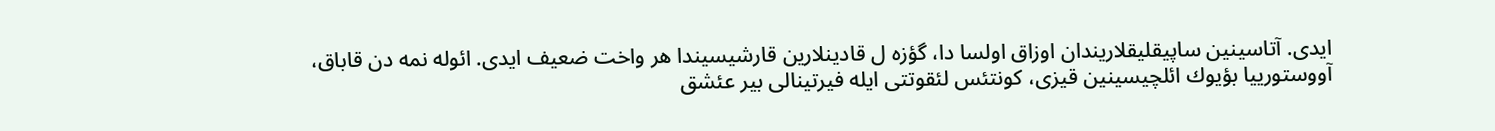ايدى. آتاسينين ساپيقليقلاريندان اوزاق اولسا دا، گؤزه ل قادينلارين قارشيسيندا هر واخت ضعيف ايدى. ائوله نمه دن قاباق، آووستورييا بؤيوك ائلچيسينين قيزى، كونتئس لئقوتتى ايله فيرتينالى بير عئشق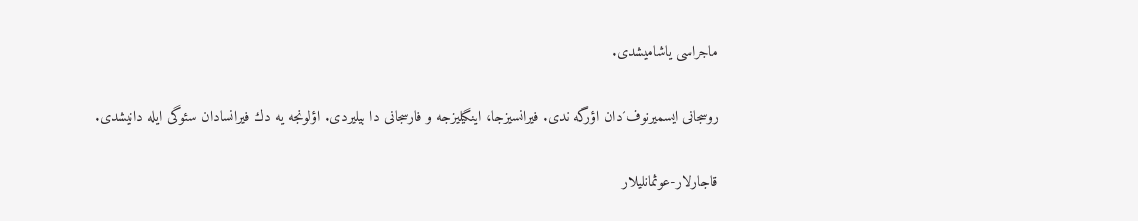ماجراسى ياشاميشدى.

روسجانى ايسميرنوف´دان اؤرگه ندى. فيرانسيزجا، اينگيليزجه و فارسجانى دا بيليردى. اؤلونجه يه دك فيرانسادان سئوگى ايله دانيشدى.

قاجارلار-عوثمانليلار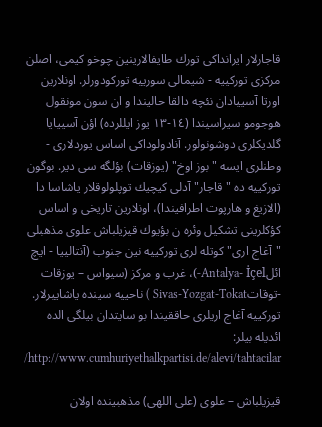قاجارلار ايرانداكى تورك طايفالارينين چوخو كيمى، اصلن مركزى توركييه - شيمالى سورييه توركودورلر. اونلارين اورتا آسييادان نئچه دالقا حاليندا و ان سون مونقول هوجومو سيراسيندا (١٤-١٣ يوز ايللرده) اؤن آسييايا گلديكلرى دوشونولور. آنادولوداكى اساس يوردلارى - وطنلرى ايسه "بوز اوخ" (يوزقات) بؤلگه سى دير. بوگون توركييه ده "قاجار" آدلى كيچيك توپلولوقلار ياشاسا دا (الازيغ و هارپوت اطرافيندا)، اونلارين تاريخى و اساس كؤكلرينى تشكيل وئره ن بؤيوك قيزيلباش علوى مذهبلى "آغاج ارى" كوتله لرى توركييه نين جنوب (آنتالييا - ايچ ائلAntalya- İçel-)، غرب و مركز (سيواس – يوزقات -توقاتSivas-Yozgat-Tokat ) ناحييه سينده ياشاييرلار. توركييه آغاج اريلرى حاققيندا بو سايتدان بيلگى الده ائديله بيلر: http://www.cumhuriyethalkpartisi.de/alevi/tahtacilar/

قيزيلباش – علوى (على اللهى) مذهبينده اولان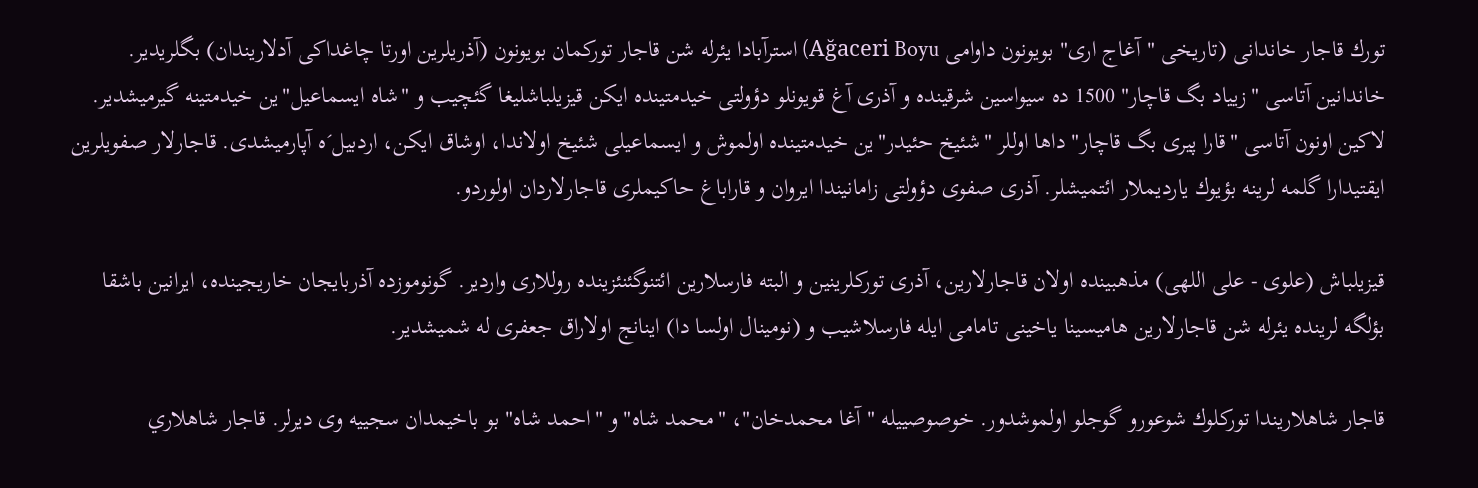تورك قاجار خاندانى (تاريخى "آغاج ارى" بويونون داوامى Ağaceri Boyu) استرآبادا يئرله شن قاجار توركمان بويونون (آذريلرين اورتا چاغداكى آدلاريندان) بگلريدير. خاندانين آتاسى "زيياد بگ قاچار" 1500 ده سيواسين شرقينده و آذرى آغ قويونلو دؤولتى خيدمتينده ايكن قيزيلباشليغا گئچيب و "شاه ايسماعيل"ين خيدمتينه گيرميشدير. لاكين اونون آتاسى "قارا پيرى بگ قاچار" داها اوللر "شئيخ حئيدر"ين خيدمتينده اولموش و ايسماعيلى شئيخ اولاندا، اوشاق ايكن، اردبيل´ه آپارميشدى. قاجارلار صفويلرين ايقتيدارا گلمه لرينه بؤيوك يارديملار ائتميشلر. آذرى صفوى دؤولتى زامانيندا ايروان و قاراباغ حاكيملرى قاجارلاردان اولوردو.

قيزيلباش (علوى - على اللهى) مذهبينده اولان قاجارلارين، آذرى توركلرينين و البته فارسلارين ائتنوگئنئزينده روللارى واردير. گونوموزده آذربايجان خاريجينده، ايرانين باشقا بؤلگه لرينده يئرله شن قاجارلارين هاميسينا ياخينى تامامى ايله فارسلاشيب و (نومينال اولسا دا) اينانج اولاراق جعفرى له شميشدير.

قاجار شاهلاريندا توركلوك شوعورو گوجلو اولموشدور. خوصوصييله "آغا محمدخان"، "محمد شاه" و "احمد شاه" بو باخيمدان سجييه وى ديرلر. قاجار شاهلاري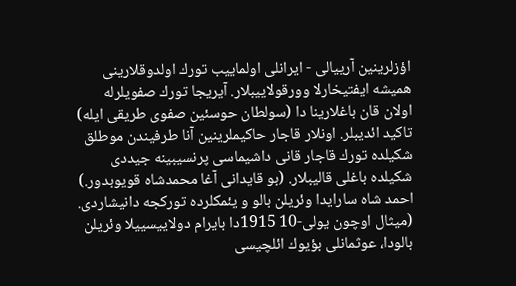اؤزلرينين آرييالى - ايرانلى اولماييب تورك اولدوقلارينى هميشه ايفتيخارلا وورقولاييبلار. آيريجا تورك صفويلرله اولان قان باغلارينا دا (سولطان حوسئين صفوى طريقى ايله) تاكيد ائديبلر. اونلار قاجار حاكيملرينين آنا طرفيندن موطلق شكيلده تورك قاجار قانى داشيماسى پرنسيبينه جيددى شكيلده باغلى قاليبلار. (بو قايدانى آغا محمدشاه قويوبدور.) احمد شاه سارايدا وئريلن بالو و يئمكلرده توركجه دانيشاردى. (ميثال اوچون يولى-10 1915دا بايرام دولاييسييلا وئريلن بالودا، عوثمانلى بؤيوك ائلچيسى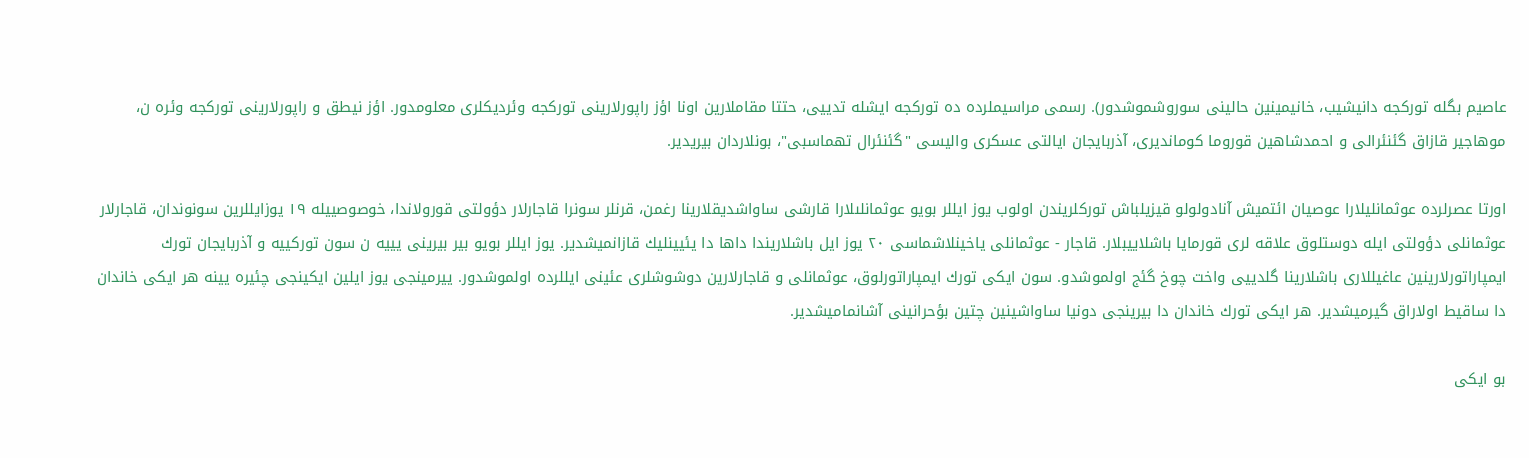عاصيم بگله توركجه دانيشيب، خانيمينين حالينى سوروشموشدور). رسمى مراسيملرده ده توركجه ايشله تدييى، حتتا مقاملارين اونا اؤز راپورلارينى توركجه وئرديكلرى معلومدور. اؤز نيطق و راپورلارينى توركجه وئره ن، موهاجير قازاق گئنئرالى و احمدشاهين قوروما كومانديرى، آذربايجان ايالتى عسكرى واليسى "گئنئرال تهماسبى"، بونلاردان بيريدير.

اورتا عصرلرده عوثمانليلارا عوصيان ائتميش آنادولولو قيزيلباش توركلريندن اولوب يوز ايللر بويو عوثمانلىلارا قارشى ساواشديقلارينا رغمن، قرنلر سونرا قاجارلار دؤولتى قورولاندا، خوصوصييله ١٩ يوزايللرين سونوندان، قاجارلار عوثمانلى دؤولتى ايله دوستلوق علاقه لرى قورمايا باشلاييبلار. قاجار - عوثمانلى ياخينلاشماسى ٢٠ يوز ايل باشلاريندا داها دا يئيينليك قازانميشدير. يوز ايللر بويو بير بيرينى يييه ن سون توركييه و آذربايجان تورك ايمپاراتورلارينين عاغيللارى باشلارينا گلدييى واخت چوخ گئج اولموشدو. سون ايكى تورك ايمپاراتورلوق، عوثمانلى و قاجارلارين دوشوشلرى عئينى ايللرده اولموشدور. ييرمينجى يوز ايلين ايكينجى چئيره يينه هر ايكى خاندان دا ساقيط اولاراق گيرميشدير. هر ايكى تورك خاندان دا بيرينجى دونيا ساواشينين چتين بؤحرانينى آشانماميشدير.

بو ايكى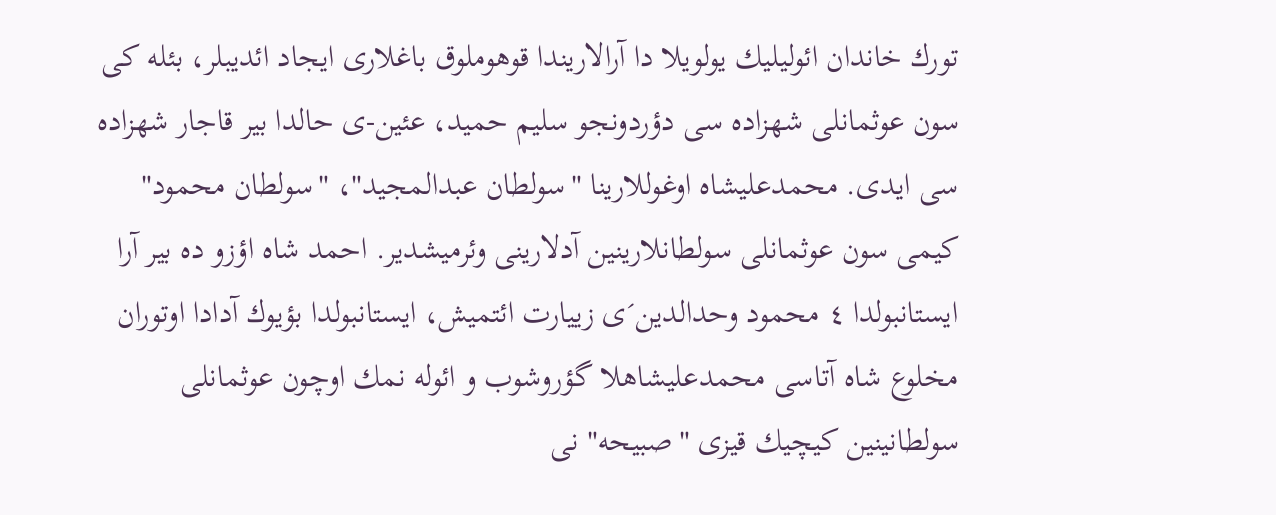تورك خاندان ائوليليك يولويلا دا آرالاريندا قوهوملوق باغلارى ايجاد ائديبلر، بئله كى سون عوثمانلى شهزاده سى دؤردونجو سليم حميد، عئين-ى حالدا بير قاجار شهزاده سى ايدى. محمدعليشاه اوغوللارينا "سولطان عبدالمجيد"، "سولطان محمود" كيمى سون عوثمانلى سولطانلارينين آدلارينى وئرميشدير. احمد شاه اؤزو ده بير آرا ايستانبولدا ٤ محمود وحدالدين´ى زييارت ائتميش، ايستانبولدا بؤيوك آدادا اوتوران مخلوع شاه آتاسى محمدعليشاهلا گؤروشوب و ائوله نمك اوچون عوثمانلى سولطانينين كيچيك قيزى "صبيحه" نى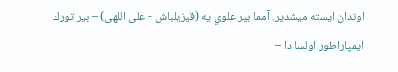اوندان ايسته ميشدير. آمما بير علوي يه (قيزيلباش - على اللهى) – بير تورك ايمپاراطور اولسا دا –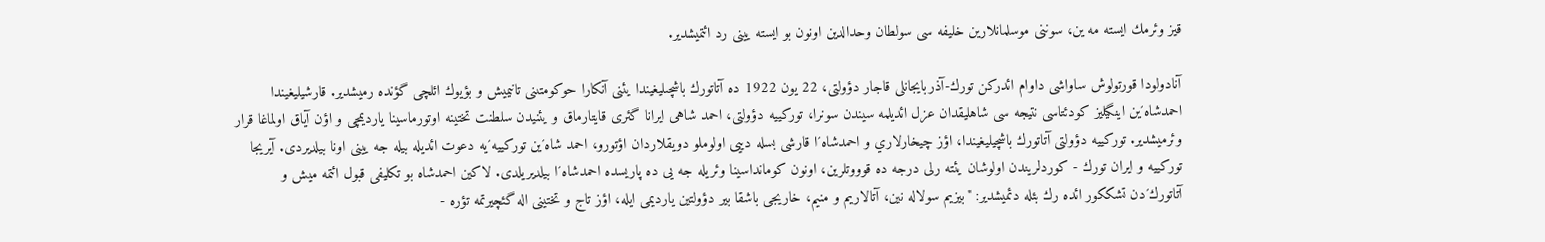قيز وئرمك ايسته مه ين، سوننى موسلمانلارين خليفه سى سولطان وحدالدين اونون بو ايسته يينى رد ائتميشدير.

آنادولودا قورتولوش ساواشى داوام ائدركن تورك-آذربايجانلى قاجار دؤولتى، 22 يون 1922 ده آتاتورك باشچىليغيندا يئنى آنكارا حوكومتىنى تانيميش و بؤيوك ائلچى گؤنده رميشدير. قارشيليغيندا احمدشاه´ين اينگيليز كودئتاسى نتيجه سى شاهليقدان عزل ائديلمه سيندن سونرا، توركييه دؤولتى، احمد شاهى ايرانا گئرى قايتارماق و يئنيدن سلطنت تختينه اوتورماسينا يارديمچى و اؤن آياق اولماغا قرار وئرميشدير. توركييه دؤولتى آتاتورك باشچيليغيندا، اؤز چيخارلاري و احمدشاه´ا قارشى بسله دييى اولوملو دويقلاردان اؤتورو، احمد شاه´ين توركييه´يه دعوت ائديله بيله جه يينى اونا بيلديردى. آيريجا توركييه و ايران تورك - كوردلريندن اولوشان يئته رلى درجه ده قوووتلرين، اونون كومانداسينا وئريله جه يى ده پاريسده احمدشاه´ا بيلديريلدى. لاكين احمدشاه بو تكليفى قبول ائتمه ميش و آتاتورك´دن تشككور ائده رك بئله دئميشدير: "بيزيم سولاله نين، آتالاريم و منيم، خاريجى باشقا بير دؤولتين يارديمى ايله، اؤز تاج و تختينى اله گئچيرتمه تؤره -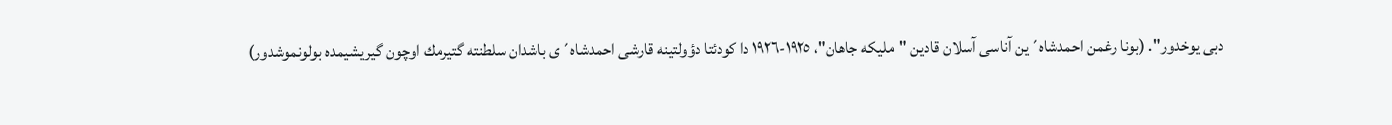دبى يوخدور". (بونا رغمن احمدشاه´ين آناسى آسلان قادين "مليكه جاهان"، ١٩٢٥-١٩٢٦ دا كودئتا دؤولتينه قارشى احمدشاه´ى باشدان سلطنته گتيرمك اوچون گيريشيمده بولونموشدور)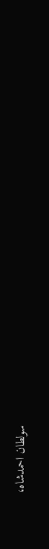سولطان احمدشاه،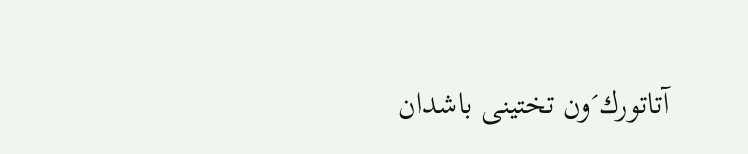آتاتورك´ون تختينى باشدان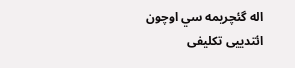اله گئچريمه سي اوچون ائتدييى تكليفى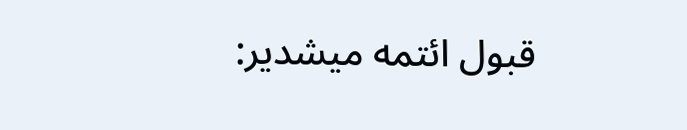قبول ائتمه ميشدير: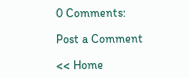0 Comments:

Post a Comment

<< Home